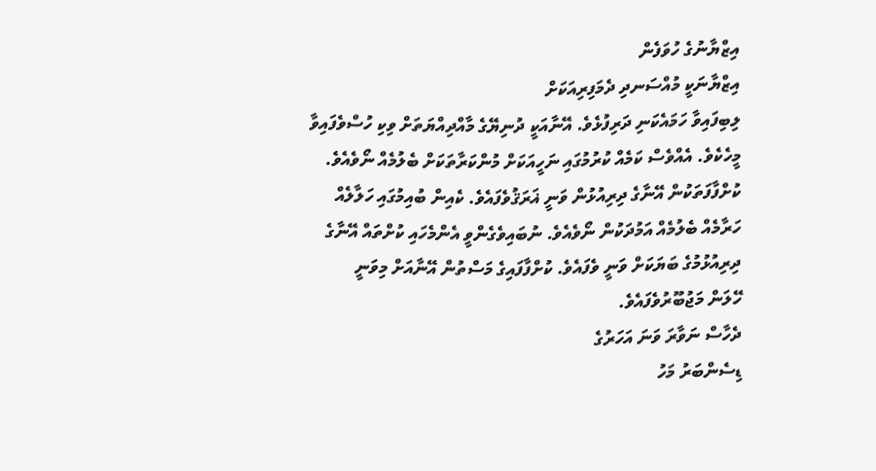އިޒްޔާނުގެ ހުވަފެން
އިޒްޔާނަކީ މުއްސަނދި ދެމަފިރިއަކަށް
ލިބިފައިވާ ހަމައެކަނި ދަރިފުޅެވެ. އޭނާއަކީ ދުނިޔޭގެ މާއްދިއްޔަތަށް ވިކި ހުސްވެފައިވާ
މީހެކެވެ. އެއްވެސް ކަމެއް ކުރުމުގައި ނަހީއަކަށް މުންކަރާތަކަށް ބެލުމެއް ނޯވެއެވެ.
ކުށްފާފަތަކުން އޭނާގެ ދިރިއުޅުން ވަނީ ޣަރަޤުވެފައެވެ. ކެއިން ބުއިމުގައި ހަލާލެއް
ހަރާމެއް ބެލުމެއް އަމުދަކުން ނޯވެއެވެ. ނުބައިވެގެންވީ އެންމެހައި ކުށްތައް އޭނާގެ
ދިރިއުޅުމުގެ ބަޔަކަށް ވަނީ ވެފައެވެ. ކުށްފާފައިގެ މަސްތުން އޭނާއަށް މިވަނީ
ހޭލަން މަޖުބޫރުވެފައެވެ.
ދެހާސް ނަވާރަ ވަނަ އަހަރުގެ
ޑިސެންބަރު މަހު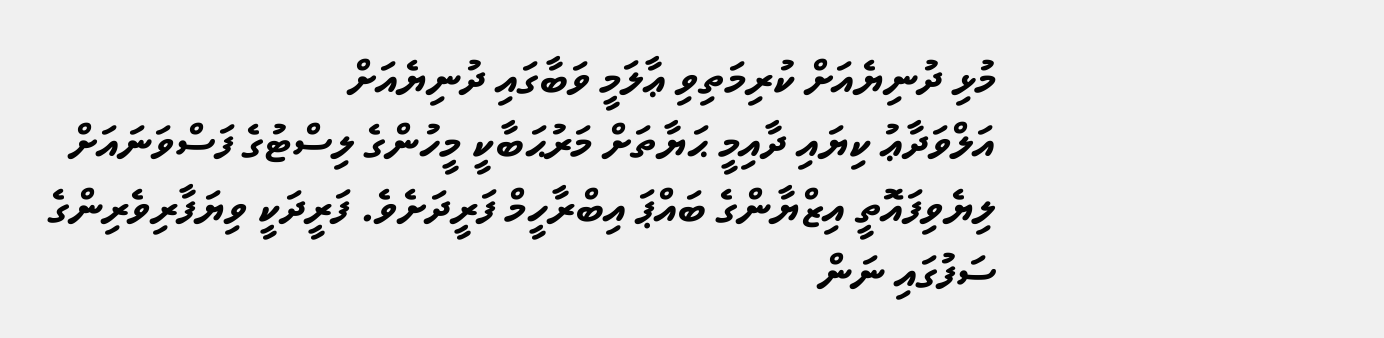މުޅި ދުނިޔެއަށް ކުރިމަތިވި ޢާލަމީ ވަބާގައި ދުނިޔެއަށް
އަލްވަދާޢު ކިޔައި ދާއިމީ ޙަޔާތަށް މަރުޙަބާކީ މީހުންގެ ލިސްޓުގެ ފަސްވަނައަށް
ލިޔެވިފައޮތީ އިޒްޔާންގެ ބައްޕަ އިބްރާހީމް ފަރީދަށެވެ. ފަރީދަކީ ވިޔަފާރިވެރިންގެ
ސަފުގައި ނަން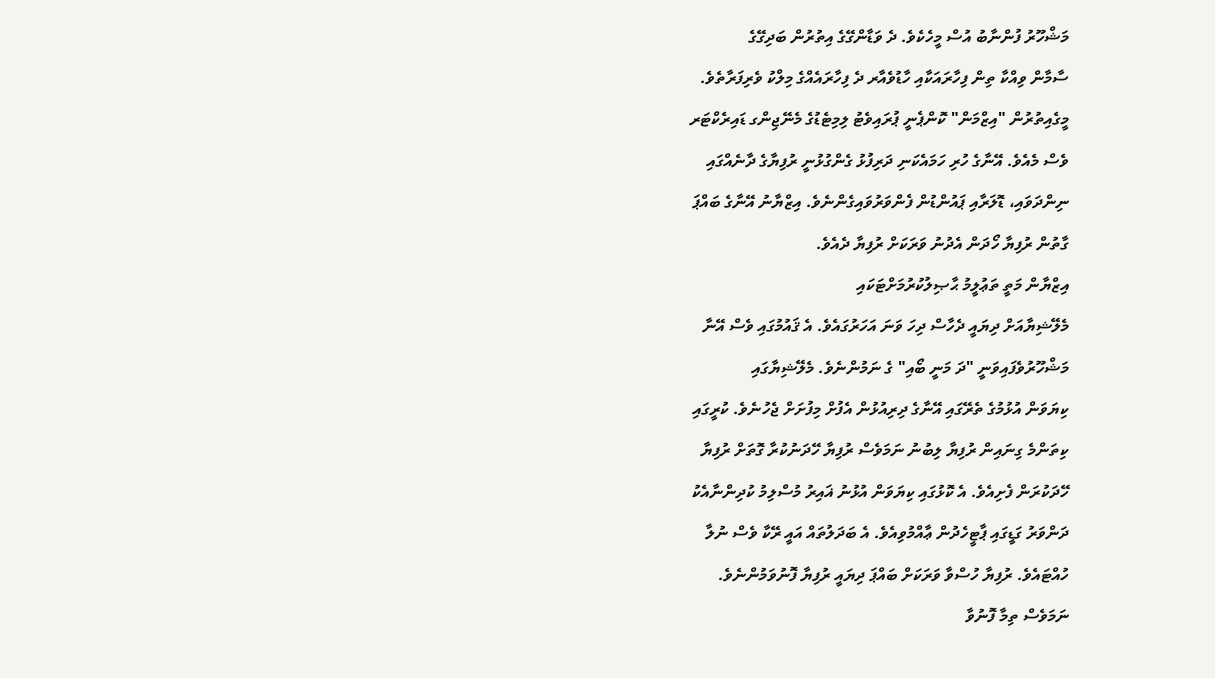މަޝްހޫރު ފުންނާބު އުސް މީހެކެވެ. ދެ ވަޑާންގޭގެ އިތުރުން ބަދިގޭގެ
ސާމާން ވިއްކާ ތިން ފިހާރައަކާއި ހާޑުވެއާރ ދެ ފިހާރައެއްގެ މިލްކު ވެރިފަރާތެވެ.
މީގެއިތުރުން "އިޒްމަން" ކޮންޕެނީ ޕުރައިވެޓު ލިމިޓެޑުގެ މެނޭޖިންގ ޑައިރެކްޓަރ
ވެސް މެއެވެ. އޭނާގެ ހުރި ހަމައެކަނި ދަރިފުޅު ގެންގުޅުނީ ރުފިޔާގެ ދާނެއްގައި
ނިންދަވައި، ޑޮލަރާއި ޕައުންޑުން ފެންވަރުވައިގެންނެވެ. އިޒްޔާނު އޭނާގެ ބައްޕަ
ގާތުން ރުފިޔާ ހޯދަން އެދުނު ވަރަކަށް ރުފިޔާ ދެއެވެ.
އިޒްޔާން މަތީ ތަޢުލީމު ޙާޞިލުކުރުމަށްޓަކައި
މެލޭޝިޔާއަށް ދިޔައީ ދެހާސް ދިހަ ވަނަ އަހަރުގައެވެ. އެ ޤައުމުގައި ވެސް އޭނާ
މަޝްހޫރުވެފައިވަނީ "ދަ މަނީ ބޯއި" ގެ ނަމުންނެވެ. މެލޭޝިޔާގައި
ކިޔަވަން އުޅުމުގެ ތެރޭގައި އޭނާގެ ދިރިއުޅުން އެފުށް މިފުށަށް ޖެހުނެވެ. ކުރީގައި
ކިތަންމެ ގިނައިން ރުފިޔާ ލިބުނު ނަމަވެސް ރުފިޔާ ހޭދަނުކުރާ ގޮތަށް ރުފިޔާ
ހޭދަކުރަން ފެށިއެވެ. އެ ކޮޅުގައި ކިޔަވަން އުޅުނު ޣައިރު މުސްލިމު ކުދިންނާއެކު
ދަންވަރު ގަޑީގައި ޕާޓީހެދުން ޢާއްމުވިއެވެ. އެ ބަދަލުތައް އައީ ރޭކާ ވެސް ނުލާ
ހުއްޓައެވެ. ރުފިޔާ ހުސްވާ ވަރަކަށް ބައްޕަ ދިޔައީ ރުފިޔާ ފޮނުވަމުންނެވެ.
ނަމަވެސް ތިމާ ފޮނުވާ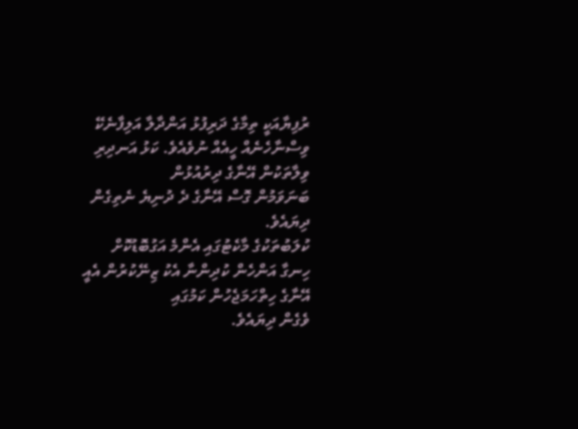ރުފިޔާއަކީ ތިމާގެ ދަރިފުޅު އަންދާލާ އަލިފާނެކޭ
ވިސްނާހެނެއް ހީއެއް ނުވެއެވެ. ކަޅު އަނދިރި ވިލާތަކުން އޭނާގެ ދިރުއުޅުން
ބަނަވަމުން ގޮސް އޭނާގެ ދެ ދުނިޔެ ނެތިގެން ދިޔައެވެ.
ކުލަބުތަކުގެ މާކެޓުގައި އެންމެ އަގުބޮޑުކޮށް
ހިނގާ އަންހެން ކުދިންނާ އެކު ޒިނޭކުރުން އެއީ އޭނާގެ ހިތްހަމަޖެހުން ކަމުގައި
ވެގެން ދިޔައެވެ.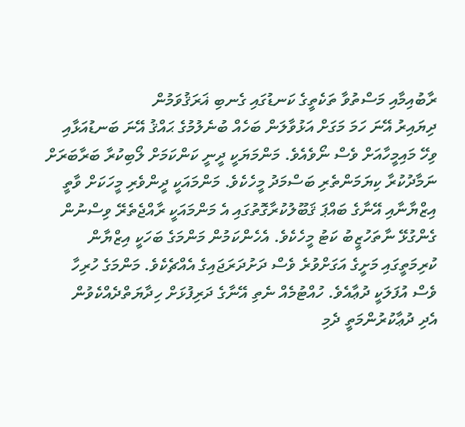ރާބުއިމާއި މަސްތުވާ ތަކެތީގެ ކަނޑުގައި ގެނބި ޣަރަޤުވަމުން
ދިޔައިރު އޭނަ ހަމަ މަގަށް އަޅުވާލަން ބަހެއް ބުނެލުމުގެ ޙައްޤު އޭނަ ބަނޑުއަޅާއި
ވިހޭ މައިމީހާއަށް ވެސް ނޯވެއެވެ. މަންމަޔަކީ ދީނީ ކަންކަމަށް ލޯބިކުރާ ބަރާބަރަށް
ނަމާދުކުރާ ކިޔަމަންތެރި ބަސްމަދު މީހެކެވެ. މަންމައަކީ ދީންވެރި މީހަކަށް ވާތީ
އިޒްޔާނާއި އޭނާގެ ބައްޕަ ޤަބޫލުކުރާގޮތުގައި އެ މަންމައަކީ ރާއްޖެތެރޭ ވިސްނުން
ގެންގުޅޭ ނާތަހުޒީބު ކަޓު މީހެކެވެ. އެހެންކަމުން މަންމަގެ ބަހަކީ އިޒްޔާން
ކުރިމަތީގައި މަށީގެ އަގަށްވުރެ ވެސް ދަށުދަރަޖައިގެ އެއްޗެކެވެ. މަންމަގެ ހުރިހާ
ވެސް އުފަލަކީ ދުޢާއެވެ. ހުއްޓުމެއް ނެތި އޭނާގެ ދަރިފުޅަށް ހިދާޔަތްދެއްކެވުން
އެދި ދުޢާކުރުންމަތީ ދެމި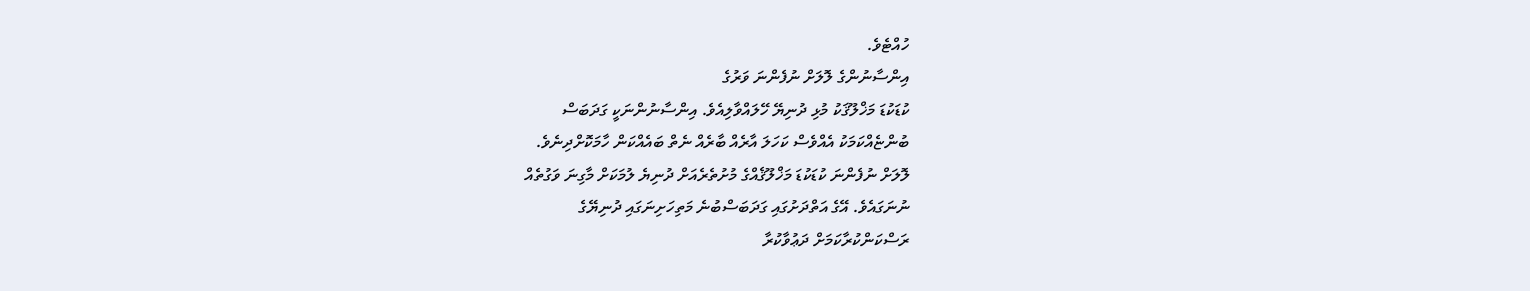ހުއްޓެވެ.
އިންސާނުންގެ ލޮލަށް ނުފެންނަ ވަރުގެ
ކުޑަކުޑަ މަޚްލޫޤަކު މުޅި ދުނިޔޭ ހޭލައްވާލިއެވެ. އިންސާނުންނަކީ ގަދަބަސް
ބުންޏެއްކަމަކު އެއްވެސް ކަހަލަ އާރެއް ބާރެއް ނެތް ބައެއްކަން ހާމަކޮށްދިނެވެ.
ލޮލަށް ނުފެންނަ ކުޑަކުޑަ މަޚްލޫޤެއްގެ މުށުތެރެއަށް ދުނިޔެ ލުމަކަށް މާގިނަ ވަގުތެއް
ނުނަގައެވެ. އޭގެ އަތްދަށުގައި ގަދަބަސްބުނެ މަތިހަށިނަގައި ދުނިޔޭގެ
ރަސްކަންކުރާކަމަށް ދަޢުވާކުރާ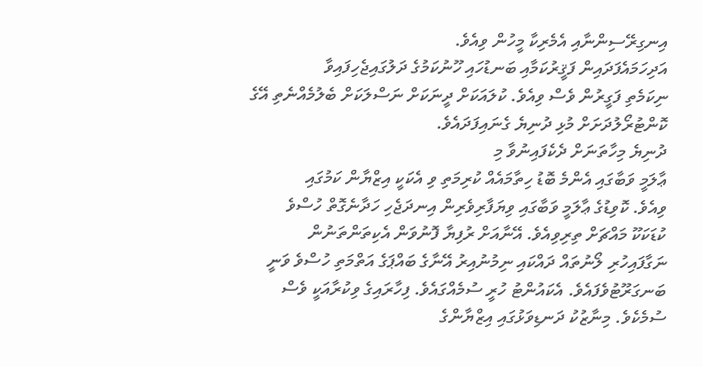އިނގިރޭސިންނާއި އެމެރިކާ މީހުން ވިއެވެ.
އަދިހަމައެފަދައިން ފަޤީރުކަމާއި ބަނޑުހައި ހޫނުކަމުގެ ދަލުގައިޖެހިފައިވާ
ނިކަމެތި ފަގީރުން ވެސް ވިއެވެ. ކުލައަކަށް ދީނަކަށް ނަސްލަކަށް ބެލުމެއްނެތި އޭގެ
ކޮންޓުރޯލުދަށަށް މުޅި ދުނިޔެ ގެނައިފަދައެވެ.
ދުނިޔެ މިހާތަނަށް ދެކެފައިނުވާ މި
ޢާލަމީ ވަބާގައި އެންމެ ބޮޑު ހިތާމައެއް ކުރިމަތި ވި އެކަކީ އިޒްޔާން ކަމުގައި
ވިއެވެ. ކޮވިޑުގެ ޢާލަމީ ވަބާގައި ވިޔަފާރިވެރިން އިނދަޖެހި ހަދާނެގޮތް ހުސްވެ
ކުޑަކަކޫ މައްޗަށް ތިރިވިއެވެ. އޭނާއަށް ރުފިޔާ ފޮނުވަން އެކިތަންތަނުން
ނަގާފައިހުރި ލޯނުތައް ދައްކައި ނިމުނުއިރު އޭނާގެ ބައްޕަގެ އަތްމަތި ހުސްވެ ވަނީ
ބަނގަރޫޓުވެފައެވެ. އެކައުންޓު ހުރީ ސުމެއްގައެވެ. ފިހާރައިގެ ވިކުރާއަކީ ވެސް
ސުމެކެވެ. މިނާޒުކު ދަނޑިވަޅުގައި އިޒްޔާންގެ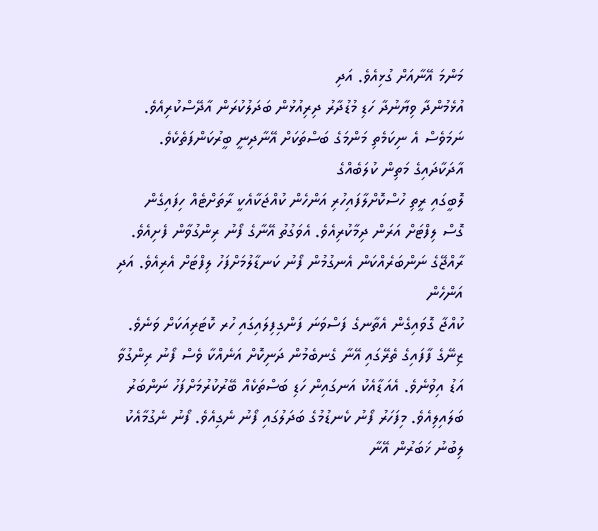މަންމަ އޭނާއަށް ގުޅިއެވެ. އަދި
އުޅެމުންދާ ވިޔާނުދާ ހަޑި މުޑުދާރު ދިރިއުޅުން ބަދަލުކުރަން އާދޭސްކުރިއެވެ.
ނަމަވެސް އެ ނިކަމެތި މަންމަގެ ބަސްތަކަށް އޭނާދިނީ ބީރުކަންފަތެކެވެ.
އާދަކާދައިގެ މަތިން ކުލަބެއްގެ
ލޮބީގައި ރީތި ހުސްކޮށްލާފައިހުރި އަންހެން ކުއްޖަކާއެކީ ރާތަށްޓެއް ހިފައިގެން
ގޮސް ލިފްޓަށް އަރަން ދިމާކުރިއެވެ. އެވަގުތު އޭނާގެ ފޯނު ރިންގުވާން ފެށިއެވެ.
ރާއްޖޭގެ ނަންބަރެއްކަން އެނގުމުން ފޯނު ކަނޑާލުމަށްފަހު ލިފްޓަށް އެރިއެވެ. އަދި އަންހެން
ކުއްޖާ ގޮވައިގެން އެތާނގެ ފަސްވަނަ ފަންގިފިލައިގައި ހުރ ކޮޓަރިއަކަށް ވަނެވެ.
ޒިނޭގެ ފާފައިގެ ތެރޭގައި އޭނާ ގެނބެމުން ދަނިކޮށް އަނެއްކާ ވެސް ފޯނު ރިންގުވާ
އަޑު އިވުނެވެ. އެއަޑާއެކު އަނގައިން ހަޑި ބަސްތަކެއް ބޭރުކުރުމަށްފަހު ނަންބަރު
ބަލައިލިއެވެ. މިފަހަރު ފޯނު ކެނޑުމުގެ ބަދަލުގައި ފޯނު ނެގިއެވެ. ފޯނު ނެގުމާއެކު
ލިބުނު ޚަބަރުން އޭނާ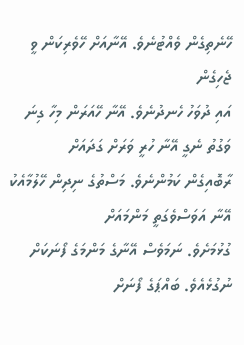ހޭނެތިގެން ވެއްޓުނެވެ. އޭނާއަށް ހޭވެރިކަން ވީ ޖެހިގެން
އައި ދުވަހު ހެނދުނެވެ. އޭނާ ހޭއަރަން މިހާ ގިނަ ވަގުތު ނެގީ އޭނާ ހުރީ ވަރަށް ގަދައަށް
ރާބޮއިގެން ކަމުންނެވެ. މަސްތުގެ ނިދިން ހޭލުމާއެކު އޭނާ އަވަސްވެގަތީ މަންމައަށް
ގުޅުމަށެވެ. ނަމަވެސް އޭނާގެ މަންމަގެ ފޯނަކަށް ނުގުޅެއެވެ. ބައްޕަގެ ފޯނަށް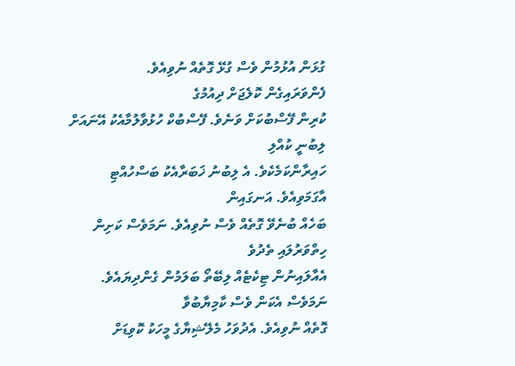ގުޅަން އުޅުމުން ވެސް ގުޅޭ ގޮތެއް ނުވިއެވެ.
ފެންވަރައިގެން ކޮލެޖަށް ދިއުމުގެ
ކުރިން ފޭސްބުކަށް ވަނެވެ. ފޭސްބުކް ހުޅުވާލުމާއެކު އޭނައަށް ލިބުނީ ކުއްލި
ހައިރާންކަމެކެވެ. އެ ލިބުނު ޚަބަރާއެކު ބަސްހުއްޓި އާގަމަވިއެވެ. އަނގައިން
ބަހެއް ބުނެވޭ ގޮތެއް ވެސް ނުވިއެވެ. ނަމަވެސް ކަށިން ހިތްވަރުލައި ތެދުވެ
އެއާލައިނުން ޓިކެޓެއް ލިބޭތޯ ބަލަމުން ގެންދިޔައެވެ. ނަމަވެސް އެކަން ވެސް ކާމިޔާބުވާ
ގޮތެއް ނުވިއެވެ. އެދުވަހު މެލޭޝިޔާގެ މީހަކު ކޮވިޑަށް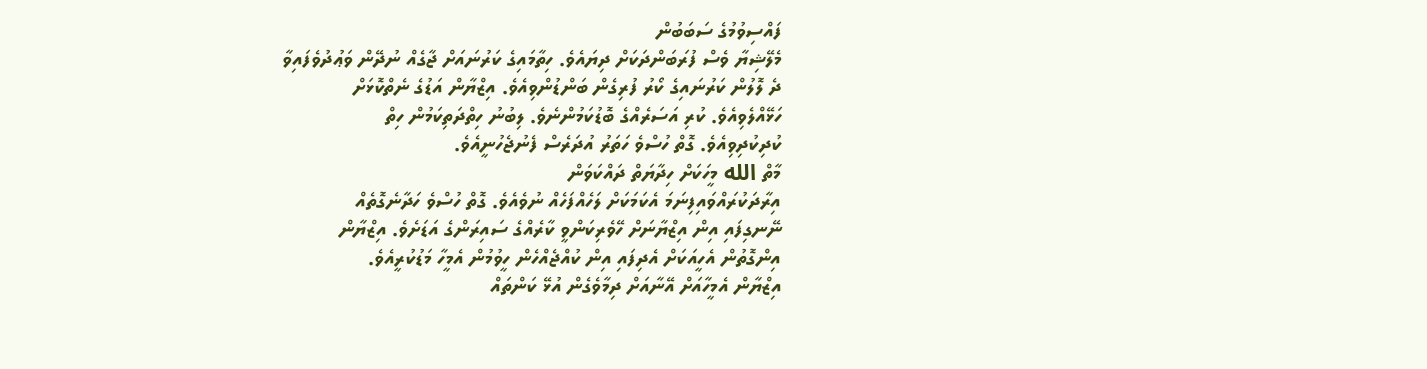ފައްސިވުމުގެ ސަބަބުން
މެލޭޝިޔާ ވެސް ފުރަބަންދަކަށް ދިޔައެވެ. ހިތާމައިގެ ކަރުނައަށް ޖާގެއް ނުދޭން ވަޢުދުވެފައިވާ
ދެ ލޮލުން ކަރުނައިގެ ކޯރު ފުރިގެން ބަންޑުންވިއެވެ. އިޒްޔާން އަޑުގެ ނެތްކޮޅަށް
ހަޅޭއްލެވިއެވެ. ކުރި އަސަރެއްގެ ބޮޑުކަމުންނެވެ. ލިބުނު ހިތްދަތިކަމުން ހިތް
ކުދިކުދިވިއެވެ. ގޮތް ހުސްވެ ހަތަރު އުދަރެސް ފެނުޖެހުނީއެވެ.
މާތް الله މީހަކަށް ހިދާޔަތް ދައްކަވަން
އިރާދަކުރައްވައިފިނަމަ އެކަމަކަށް ލަހެއްފަހެއް ނުވެއެވެ. ގޮތް ހުސްވެ ހަދާނެގޮތެއް
ނޭނގިފައި އިން އިޒްޔާނަށް ހޭވެރިކަންވީ ކާރެއްގެ ސައިރަންގެ އަޑަށެވެ. އިޒްޔާން
އިންގޮތުން އެހީއަކަށް އެދިފައި އިން ކުއްޖެއްހެން ހީވުމުން އެމީހާ މަޑުކުރީއެވެ.
އިޒްޔާން އެމީހާއަށް އޭނާއަށް ދިމާވެގެން އުޅޭ ކަންތައް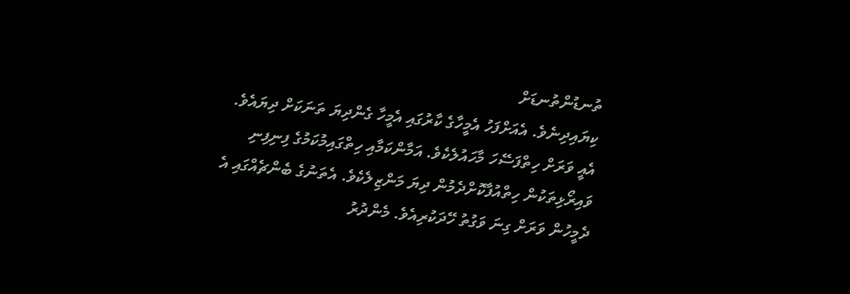ތުނޑުންތުނޑަށް
ކިޔައިދިނެވެ. އެއަށްފަހު އެމީހާގެ ކާރުގައި އެމީހާ ގެންދިޔަ ތަނަކަށް ދިޔައެވެ.
އެއީ ވަރަށް ހިތްފަސޭހަ މާހައުލެކެވެ. އަމާންކަމާއި ހިތްގައިމުކަމުގެ ފިނިފިނި
ވައިރޯޅިތަކުން ހިތްއުފާކޮށްދެމުން ދިޔަ މަންޒިލެކެވެ. އެތަނުގެ ބެންޗެއްގައި އެ
ދެމީހުން ވަރަށް ގިނަ ވަގުތު ހޭދަކުރިއެވެ. މެންދުރު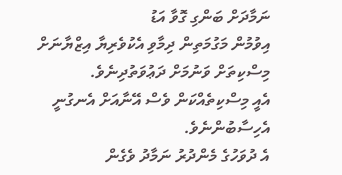ނަމާދަށް ބަންގި ގޮވާ އަޑު
އިވުމުން މަގުމަތިން ދިމާވި އެކުވެރިޔާ އިޒްޔާނަށް މިސްކިތަށް ވަނުމަށް ދަޢުވަތުދިނެވެ.
އެއީ މިސްކިތެއްކަން ވެސް އޭނާއަށް އެނގުނީ އެހިސާބުންނެވެ.
އެ ދުވަހުގެ މެންދުރު ނަމާދު ވެގެން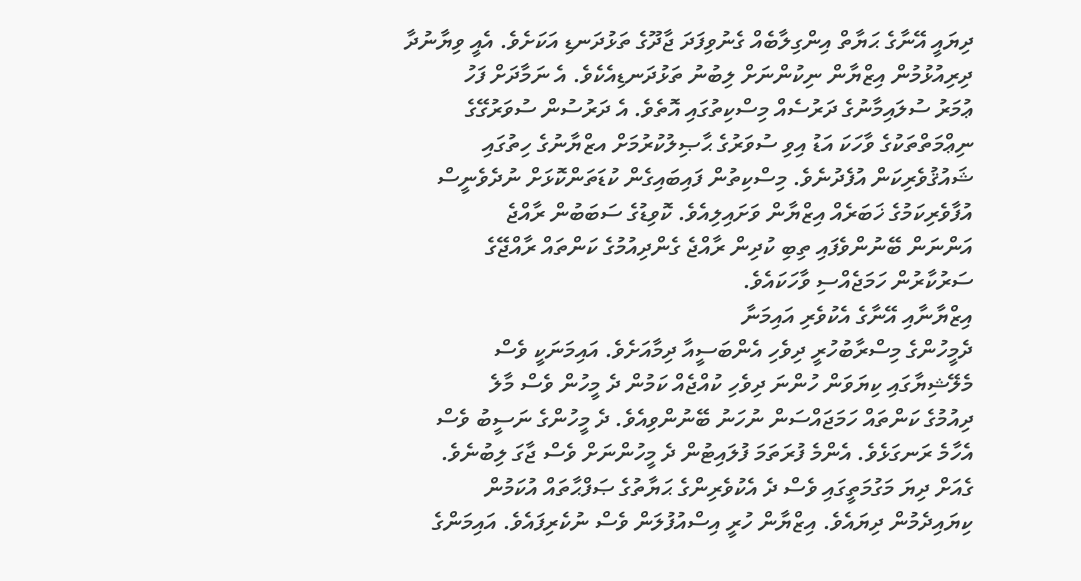ދިޔައީ އޭނާގެ ޙަޔާތް އިންގިލާބެއް ގެނުވިފަދަ ޖާދޫގެ ތަޅުދަނޑި އަކަށެވެ. އެއީ ވިޔާނުދާ
ދިރިއުޅުމުން އިޒްޔާން ނިކުންނަށް ލިބުނު ތަޅުދަނޑިއެކެވެ. އެ ނަމާދަށް ފަހު
ޢުމަރު ސުލައިމާނުގެ ދަރުސެއް މިސްކިތުގައި އޮތެވެ. އެ ދަރުސުން ސުވަރުގޭގެ
ނިޢްމަތްތަކުގެ ވާހަކަ އަޑު އިވި ސުވަރުގެ ޙާޞިލުކުރުމަށް އޒްޔާނުގެ ހިތުގައި
ޝައުޤުވެރިކަން އުފެދުނެވެ. މިސްކިތުން ފައިބައިގެން ކުޑަތަންކޮޅަށް ނުދެވެނީސް
އުފާވެރިކަމުގެ ޚަބަރެއް އިޒްޔާން ވަށައިލިއެވެ. ކޮވިޑުގެ ސަބަބުން ރާއްޖެ
އަންނަން ބޭނުންވެފައި ތިބި ކުދިން ރާއްޖެ ގެންދިއުމުގެ ކަންތައް ރާއްޖޭގެ
ސަރުކާރުން ހަމަޖެއްސި ވާހަކައެވެ.
އިޒްޔާނާއި އޭނާގެ އެކުވެރި އައިމަނާ
ދެމީހުންގެ މިސްރާބުހުރީ ދިވެހި އެންބަސީއާ ދިމާއަށެވެ. އައިމަނަކީ ވެސް
މެލޭޝިޔާގައި ކިޔަވަން ހުންނަ ދިވެހި ކުއްޖެއް ކަމުން ދެ މީހުން ވެސް މާލެ
ދިއުމުގެ ކަންތައް ހަމަޖައްސަން ނުހަނު ބޭނުންވިއެވެ. ދެ މީހުންގެ ނަސީބު ވެސް
އެހާމެ ރަނގަޅެވެ. އެންމެ ފުރަތަމަ ފުލައިޓުން ދެ މީހުންނަށް ވެސް ޖާގަ ލިބުނެވެ.
ގެއަށް ދިޔަ މަގުމަތީގައި ވެސް ދެ އެކުވެރިންގެ ޙަޔާތުގެ ޞަފްޙާތައް އުކަމުން
ކިޔައިދެމުން ދިޔައެވެ. އިޒްޔާން ހުރީ އިސްއުފުލަން ވެސް ނުކެރިފައެވެ. އައިމަންގެ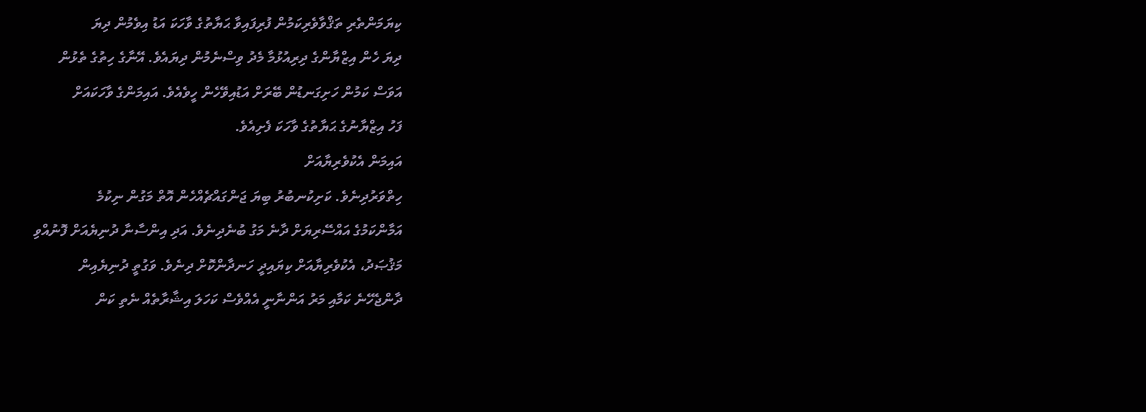ކިޔަމަންތެރި ތަޤްވާވެރިކަމުން ފުރިފައިވާ ޙަޔާތުގެ ވާހަކަ އަޑު އިވެމުން ދިޔަ
ދިޔަ ހެން އިޒްޔާންގެ ދިރިއުޅުމާ މެދު ވިސްނެމުން ދިޔައެވެ. އޭނާގެ ހިތުގެ ތެޅުން
އަވަސް ކަމުން ހަށިގަނޑުން ބޭރަށް އަޑުއިވޭހެން ހީވެއެވެ. އައިމަންގެ ވާހަކައަށް
ފަހު އިޒްޔާނުގެ ޙަޔާތުގެ ވާހަކަ ފެށިއެވެ.
އައިމަން އެކުވެރިޔާއަށް
ހިތްވަރުދިނެވެ. ކަށިކުނބުރު ބިޔަ ޖަންގައްޗެއްހެން އޮތް މަގުން ނިކުމެ
އަމާންކަމުގެ އައްސޭރިޔަށް ދާނެ މަގު ބުނެދިނެވެ. އަދި އިންސާނާ ދުނިޔެއަށް ފޮނުއްވި
މަޤުޞަދު، އެކުވެރިޔާއަށް ކިޔައިދީ ހަނދާންކޮށް ދިނެވެ. ވަގުތީ ދުނިޔެއިން
ދާންޖެހޭނެ ކަމާއި މަރު އަންނާނީ އެއްވެސް ކަހަލަ އިޝާރާތެއް ނެތި ކަން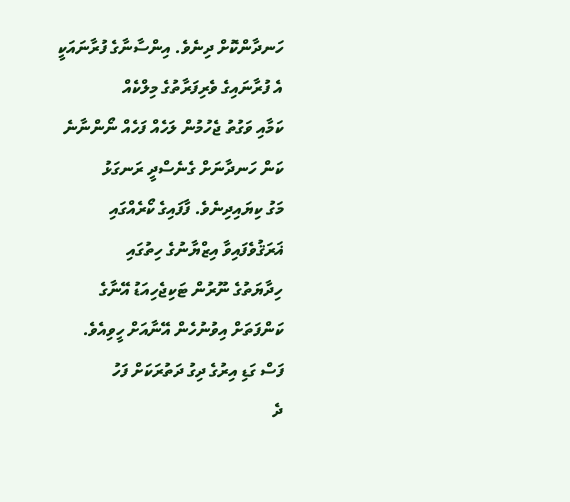ހަނދާންކޮށް ދިނެވެ. އިންސާނާގެ ފުރާނައަކީ އެ ފުރާނައިގެ ވެރިފަރާތުގެ މިލްކެއް
ކަމާއި ވަގުތު ޖެހުމުން ލަހެއް ފަހެއް ނޯންނާނެ ކަން ހަނދާނަށް ގެނެސްދީ ރަނގަޅު
މަގު ކިޔައިދިނެވެ. ފާފައިގެ ކޯރެއްގައި ޣަރަޤުވެފައިވާ އިޒްޔާނުގެ ހިތުގައި
ހިދާޔަތުގެ ނޫރުން ޓަކިޖެހިއަޑު އޭނާގެ ކަންފަތަށް އިވުނުހެން އޭނާއަށް ހީވިއެވެ.
ފަސް ގަޑި އިރުގެ ދިގު ދަތުރަކަށް ފަހު
ދެ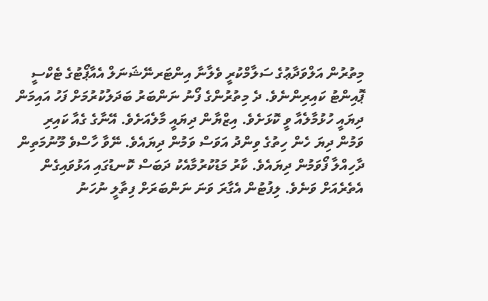މިތުރުން އަލްވަދާޢުގެ ސަލާމްކުރީ ވެލާނާ އިންޓަރނޭޝަނަލް އެއާޕޯޓުގެ ޓެކްސީ
ޕޮއިންޓު ކައިރިންނެވެ. ދެ މިތުރުންގެ ފޯނު ނަންބަރު ބަދަލުކުރުމަށް ފަހު އައިމަން
ދިޔައީ ހުޅުމާލެއާ ވީ ކޮޅަށެވެ. އިޒްޔާން ދިޔައީ މާލެއަށެވެ. އޭނާގެ ގެއާ ކައިރި
ވަމުން ދިޔަ ހެން ހިތުގެ ވިންދު އަވަސް ވަމުން ދިޔައެވެ. ނޭވާ ހާސްވެ މޫނުމަތިން
ދާހިއްލާ ފޯވަމުން ދިޔައެވެ. ކާރު މަޑުކުރުމާއެކު ދަބަސް ކޮނޑުގައި އަޅުވައިގެން
އެތެރެއަށް ވަނެވެ. ލިފުޓުން އެގާރަ ވަނަ ނަންބަރަށް ފިތާލީ ނުހަނު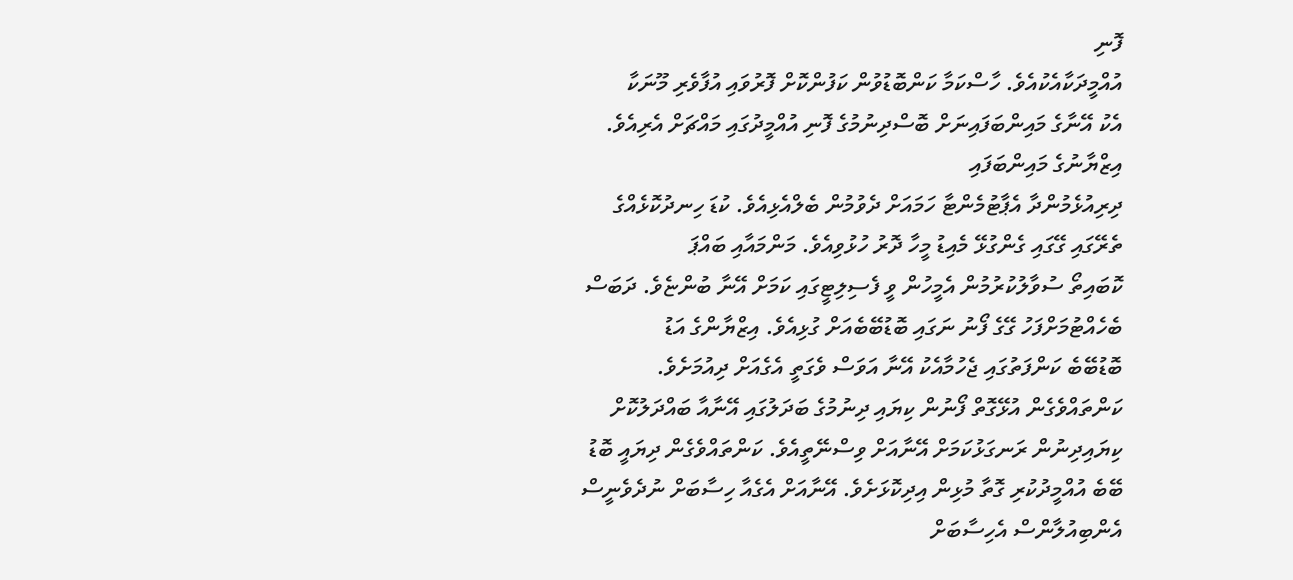ފޮނި
އުއްމީދަކާއެކުއެވެ. ހާސްކަމާ ކަންބޮޑުވުން ކަފުންކޮށް ފޮރުވައި އުފާވެރި މޫނަކާ
އެކު އޭނާގެ މައިންބަފައިނަށް ބޮސްދިނުމުގެ ފޮނި އުއްމީދުގައި މައްޗަށް އެރިއެވެ.
އިޒްޔާނުގެ މައިންބަފައި
ދިރިއުޅެމުންދާ އެޕާޓުމެންޓާ ހަމައަށް ދެވުމުން ބެލްއެޅިއެވެ. ކުޑަ ހިނދުކޮޅެއްގެ
ތެރޭގައި ގޭގައި ގެންގުޅޭ މެއިޑު މީހާ ދޮރު ހުޅުވިއެވެ. މަންމައާއި ބައްޕަ
ކޮބައިތޯ ސުވާލުކުރުމުން އެމީހުން ވީ ފެސިލިޓީގައި ކަމަށް އޭނާ ބުންޏެވެ. ދަބަސް
ބެހެއްޓުމަށްފަހު ގޭގެ ފޯނު ނަގައި ބޮޑުބޭބެއަށް ގުޅިއެވެ. އިޒްޔާންގެ އަޑު
ބޮޑުބޭބެ ކަންފަތުގައި ޖެހުމާއެކު އޭނާ އަވަސް ވެގަތީ އެގެއަށް ދިއުމަށެވެ.
ކަންތައްވެގެން އުޅޭގޮތް ފޯނުން ކިޔައި ދިނުމުގެ ބަދަލުގައި އޭނާއާ ބައްދަލުކޮށް
ކިޔައިދިނުން ރަނގަޅުކަމަށް އޭނާއަށް ވިސްނޭތީއެވެ. ކަންތައްވެގެން ދިޔައީ ބޮޑު
ބޭބެ އުއްމީދުކުރި ގޮތާ މުޅިން އިދިކޮޅަށެވެ. އޭނާއަށް އެގެއާ ހިސާބަށް ނުދެވެނީސް
އެންބިއުލާންސް އެހިސާބަށް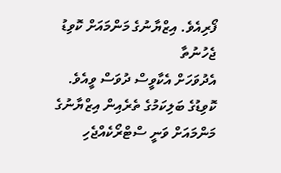ފޯރިއެވެ. އިޒްޔާނުގެ މަންމައަށް ކޮވިޑު ޖެހުނުތާ
އެދުވަހަށް އެކާވީސް ދުވަސް ވީއެވެ. ކޮވިޑުގެ ބަލިކަމުގެ ތެރެއިން އިޒްޔާނުގެ
މަންމައަށް ވަނީ ސްޓްރޯކެއްޖެހި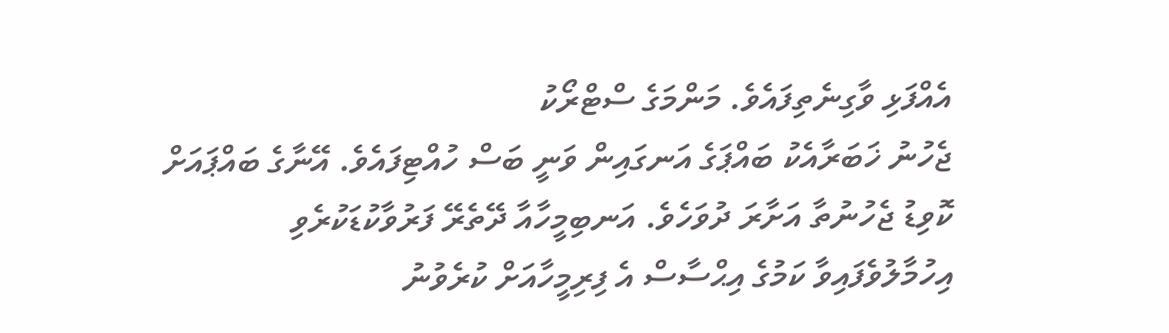އެއްފަޅި ވާގިނެތިފައެވެ. މަންމަގެ ސްޓްރޯކު
ޖެހުނު ޚަބަރާއެކު ބައްޕަގެ އަނގައިން ވަނީ ބަސް ހުއްޓިފައެވެ. އޭނާގެ ބައްޕައަށް
ކޮވިޑު ޖެހުނުތާ އަށާރަ ދުވަހެވެ. އަނބިމީހާއާ ދޭތެރޭ ފަރުވާކުޑަކުރެވި
އިހުމާލުވެފައިވާ ކަމުގެ އިޙްސާސް އެ ފިރިމީހާއަށް ކުރެވުނު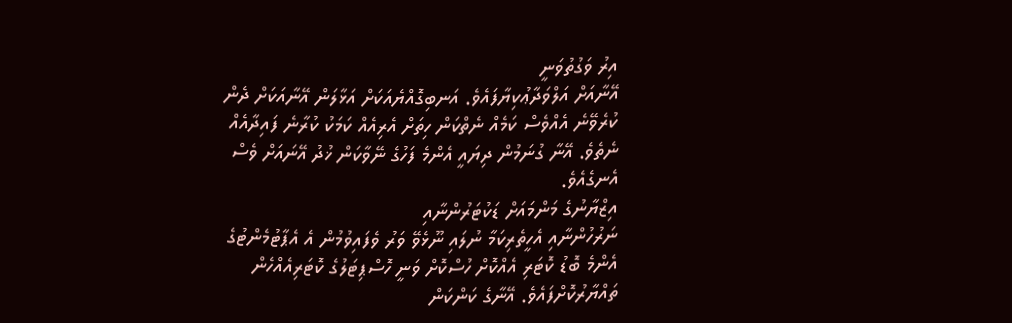އިރު ވަގުތުވަނީ
އޭނާއަށް އަލްވަދާޢުކިޔާފައެވެ. އަނބިގޮއްޔެއަކަށް އަޅާލަން އޭނާއަކަށް ދެން
ކުރެވޭނެ އެއްވެސް ކަމެއް ނެތްކަން ހިތަށް އެރިއެއް ކަމަކު ކުރާނެ ފައިދާއެއް
ނެތެވެ. އޭނާ ގުނަމުން ދިޔައީ އެންމެ ފަހުގެ ނޭވާކަން ޚުދު އޭނައަށް ވެސް
އެނގެއެވެ.
އިޒްޔާނުގެ މަންމައަށް ޑަކުޓަރުންނާއި
ނަރުހުންނާއި އެހީތެރިކަމާ ނުލައި ނޫޅެވޭ ވަރު ވެފައިވުމުން އެ އެޕާޓުމެންޓުގެ
އެންމެ ބޮޑު ކޮޓަރި އެއްކޮށް ހުސްކޮށް ވަނީ ހޮސްޕިޓަލުގެ ކޮޓަރިއެއްހެން
ތައްޔާރުކޮށްފައެވެ. އޭނާގެ ކަންކަން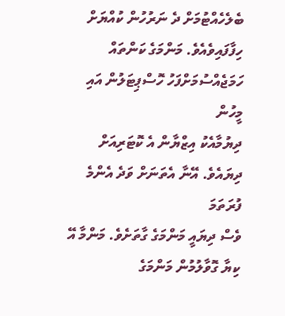ބެލެހެއްޓުމަށް ދެ ނަރުހުން ކުއްޔަށް
ހިފާފައިވެއެވެ. މަންމަގެ ކަންތައް ހަމަޖެއްސުމަށްފަހު ހޮސްޕިޓަލުން އައި މީހުން
ދިޔުމާއެކު އިޒްޔާން އެ ކޮޓަރިއަށް ދިޔައެވެ. އޭނާ އެތަނަށް ވަދެ އެންމެ ފުރަތަމަ
ވެސް ދިޔައީ މަންމަގެ ގާތަށެވެ. މަންމާ އޭ ކިޔާ ގޮވާލުމުން މަންމަގެ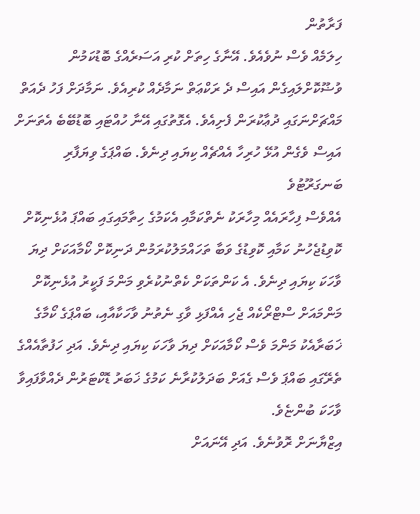ފަރާތުން
ހިލަމެއް ވެސް ނުވެއެވެ. އޭނާގެ ހިތަށް ކުރި އަސަރެއްގެ ބޮޑުކަމުން
ވުޟޫކޮށްލައިގެން އައިސް ދެ ރަކްޢަތް ނަމާދެއް ކުރިއެވެ. ނަމާދަށް ފަހު ދެއަތް
މައްޗަށްނަގައި ދުޢާކުރަން ފެށިއެވެ. އެގޮތުގައި އޭނާ ހުއްޓައި ބޮޑުބޭބެ އެތަނަށް
އައިސް ވެގެން އުޅޭ ހުރިހާ އެއްޗެއް ކިޔައި ދިނެވެ. ބައްޕަގެ ވިޔަފާރި ބަނގަރޫޓުވެ
އެއްވެސް ފިހާރައެއް މިހާރަކު ނެތްކަމާއި އެކަމުގެ ހިތާމައިގައި ބައްޕަ އުޅެނިކޮށް
ކޮވިޑުޖެހުނު ކަމާއި ކޮވިޑުގެ ވަބާ ތަހައްމަލުކުރަމުން ދަނިކޮށް ކޯމާއަކަށް ދިޔަ
ވާހަކަ ކިޔައި ދިނެވެ. އެ ކަންތަކަށް ކެތްނުކުރެވި މަންމަ ފަކީރު އުޅެނިކޮށް
މަންމައަށް ސްޓްރޯކެއް ޖެހި އެއްފަޅި ވާގި ނެތުނު ވާހަކާއާއި، ބައްޕަގެ ކޯމާގެ
ޚަބަރާއެކު މަންމަ ވެސް ކޯމާއަކަށް ދިޔަ ވާހަކަ ކިޔައި ދިނެވެ. އަދި ހަފުތާއެއްގެ
ތެރޭގައި ބައްޕަ ވެސް ގެއަށް ބަދަލުކުރާނެ ކަމުގެ ޚަބަރު ޑޮކްޓަރުން ދެއްވާފައިވާ
ވާހަކަ ބުންޏެވެ.
އިޒްޔާނަށް ރޮވުނެވެ. އަދި އޭނައަށް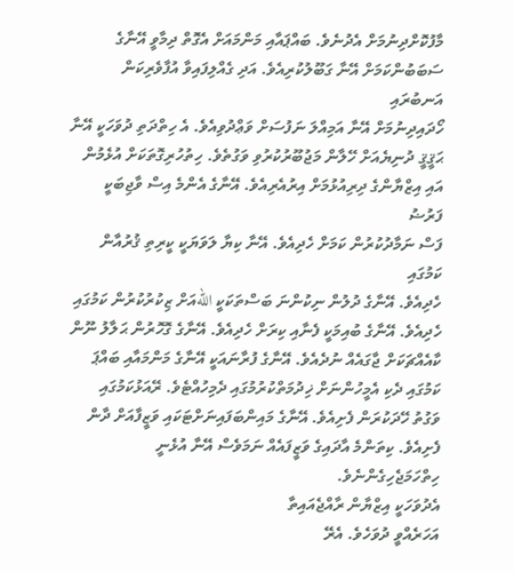މާފުކޮށްދިނުމަށް އެދުނެވެ. ބައްޕައާއި މަންމައަށް އެގޮތް ދިމާވީ އޭނާގެ
ސަބަބުންކަމަށް އޭނާ ގަބޫލުކުރިއެވެ. އަދި ގެއްލިފައިވާ އުފާވެރިކަން އަނބުރައި
ހޯދައިދިނުމަށް އޭނާ އަމިއްލަ ނަފުސަށް ވަޢްދުވިއެވެ. އެ ހިތްދަތި ދުވަހަކީ އޭނާ
ޙަޤީޤީ ދުނިޔެއަށް ހޭލާން މަޖުބޫރުކުރުވި ވަގުތެވެ. ހިތުހުރިގޮތަކަށް އުޅެމުން
އައި އިޒްޔާންގެ ދިރިއުޅުމަށް އިރުއެރިއެވެ. އޭނާގެ އެންމެ އިސް ވާޖިބަކީ ފަރުޟު
ފަސް ނަމާދުކުރުން ކަމަށް ހެދިއެވެ. އޭނާ ކިޔާ ލަވަޔަކީ ކީރިތި ޤުރުއާން ކަމުގައި
ހެދިއެވެ. އޭނާގެ ދުލުން ނިކުންނަ ބަސްތަކަކީ اللهއަށް ޒިކުރުކުރުން ކަމުގައި
ހެދިއެވެ. އޭނާގެ ބުއިމަކީ ފެނާއި ކިރަށް ހެދިއެވެ. އޭނާގެ ގޮހޮރުން ޙަލާލު ނޫން
ކާއެއްޗަކަށް ޖާގައެއް ނުދެއެވެ. އޭނާގެ ފުރާނައަކީ އޭނާގެ މަންމައާއި ބައްޕަ
ކަމުގައި ދެކި އެމީހުންނަށް ޚިދުމަތްކުރުމުގައި ދެމިހުއްޓެވެ. ރޭއަޅުކަމުގައި
ވަގުތު ހޭދަކުރަން ފެށިއެވެ. އޭނާގެ މައިންބަފައިނަށްޓަކައި ވަޒީފާއަށް ދާން
ފެށިއެވެ. ކިތަންމެ އާދައިގެ ވަޒީފައެއް ނަމަވެސް އޭނާ އުޅެނީ
ހިތްހަމަޖެހިގެންނެވެ.
އެދުވަހަކީ އިޒްޔާން ރާއްޖެއައިތާ
އަހަރެއްވީ ދުވަހެވެ. އެރޭ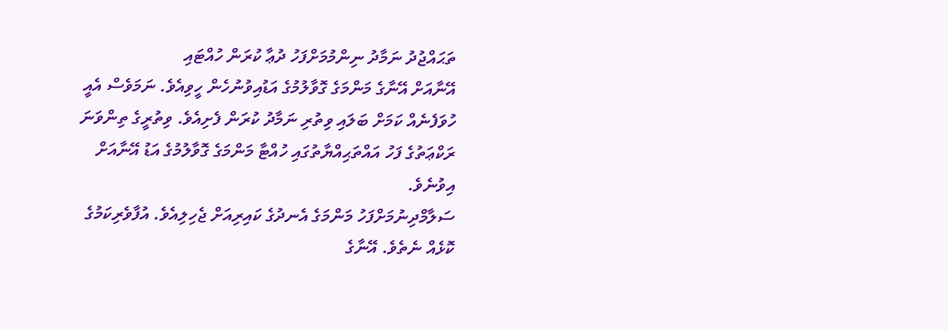ތަޙައްޖުދު ނަމާދު ނިންމުމަށްފަހު ދުޢާ ކުރަން ހުއްޓައި
އޭނާއަށް އޭނާގެ މަންމަގެ ގޮވާލުމުގެ އަޑުއިވުނުހެން ހީވިއެވެ. ނަމަވެސް އެއީ
ހުވަފެނެއް ކަމަށް ބަލައި ވިތުރި ނަމާދު ކުރަން ފެށިއެވެ. ވިތުރީގެ ތިންވަނަ
ރަކްޢަތުގެ ފަހު އައްތަޙިއްޔާތުގައި ހުއްޓާ މަންމަގެ ގޮވާލުމުގެ އަޑު އޭނާއަށް އިވުނެވެ.
ސަލާމްދިނުމަށްފަހު މަންމަގެ އެނދުގެ ކައިރިއަށް ޖެހިލިއެވެ. އުފާވެރިކަމުގެ
ކޮޅެއް ނެތެވެ. އޭނާގެ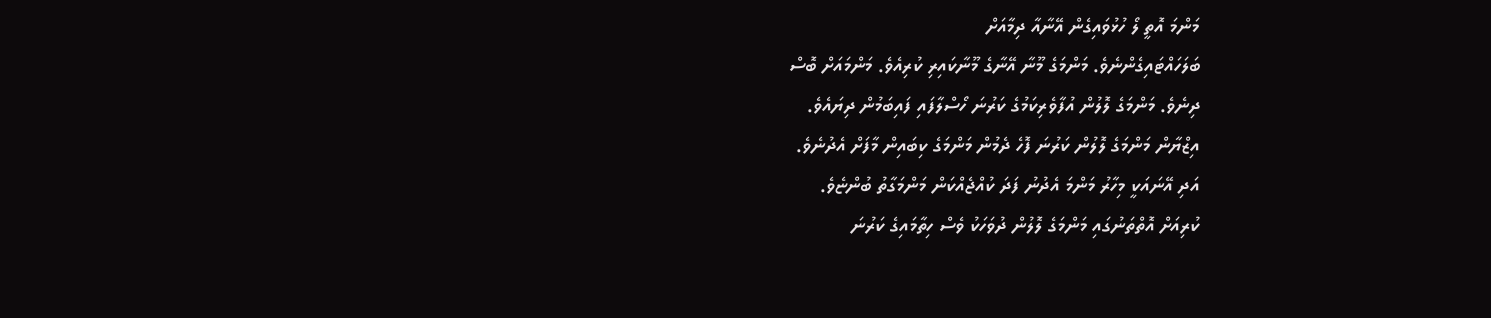މަންމަ އޮތީ ލޯ ހުޅުވައިގެން އޭނާއާ ދިމާއަށް
ބަލަހައްޓައިގެންނެވެ. މަންމަގެ މޫނާ އޭނާގެ މޫނާކައިރި ކުރިއެވެ. މަންމައަށް ބޮސް
ދިނެވެ. މަންމަގެ ލޮލުން އުފާވެރިކަމުގެ ކަރުނަ ހޯސްލާފައި ފައިބަމުން ދިޔައެވެ.
އިޒްޔާން މަންމަގެ ލޮލުން ކަރުނަ ފޮހެ ދެމުން މަންމަގެ ކިބައިން މާފަށް އެދުނެވެ.
އަދި އޭނައަކީ މިހާރު މަންމަ އެދުނު ފަދަ ކުއްޖެއްކަން މަންމަގާތު ބުންޏެވެ.
ކުރިއަށް އޮތްތަނުގައި މަންމަގެ ލޮލުން ދުވަހަކު ވެސް ހިތާމައިގެ ކަރުނަ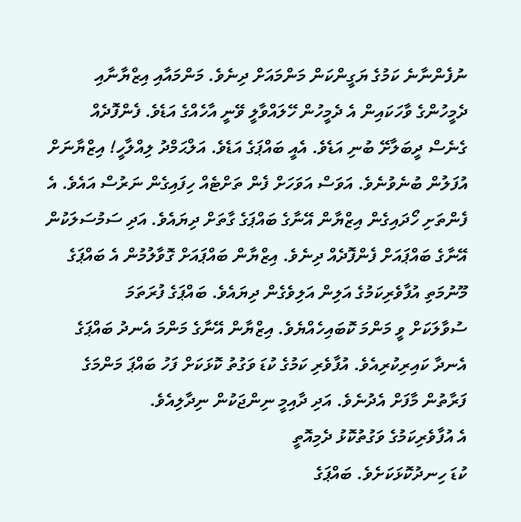ނުފެންނާނެ ކަމުގެ ޔަގީންކަން މަންމައަށް ދިނެވެ. މަންމައާއި އިޒްޔާނާއި
ދެމީހުންގެ ވާހަކައިން އެ ދެމީހުން ހޭލައްވާލީ ވޭނީ އާހެއްގެ އަޑެވެ. ފެންފޮދެއް
ގެނެސް ދީބަލާށޭ ބުނި އަޑެވެ. އެއީ ބައްޕަގެ އަޑެވެ. އަލްޙަމްދު ލިއްލާހީ! އިޒްޔާނަށް
އުފަލުން ބުނެވުނެވެ. އަވަސް އަވަހަށް ފެން ތަށްޓެއް ހިފައިގެން ނަރުސް އައެވެ. އެ
ފެންތަށި ހޯދައިގެން އިޒްޔާން އޭނާގެ ބައްޕަގެ ގާތަށް ދިޔައެވެ. އަދި ސަމުސަލަކުން
އޭނާގެ ބައްޕައަށް ފެންފޮދެއް ދިނެވެ. އިޒްޔާން ބައްޕައަށް ގޮވާލުމުން އެ ބައްޕަގެ
މޫނުމަތި އުފާވެރިކަމުގެ އަލިން އަލިވެގެން ދިޔައެވެ. ބައްޕަގެ ފުރަތަމަ
ސުވާލަކަށް ވީ މަންމަ ކޮބައިހެއްޔެވެ. އިޒްޔާން އޭނާގެ މަންމަ އެނދު ބައްޕަގެ
އެނދާ ކައިރިކުރިއެވެ. އުފާވެރި ކަމުގެ ކުޑަ ވަގުތު ކޮޅަކަށް ފަހު ބައްޕަ މަންމަގެ
ފަރާތުން މާފަށް އެދުނެވެ. އަދި ދާއިމީ ނިންޖަކުން ނިދާލިއެވެ.
އެ އުފާވެރިކަމުގެ ވަގުތުކޮޅު ދެމިއޮތީ
ކުޑަ ހިނދުކޮޅަކަށެވެ. ބައްޕަގެ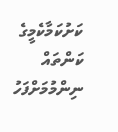ކަށުކަމާކެމީގެ ކަންތައް ނިންމުމަށްފަހު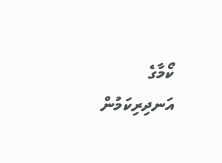ކޯމާގެ
އަނދިރިކަމުން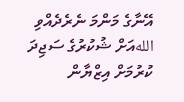އޭނާގެ މަންމަ ނެރެދެއްވި اللهއަށް ޝުކުރުގެ ސަޖިދަ ކުރުމަށް އިޒްޔާން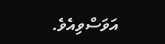އަވަސްވިއެވެ.